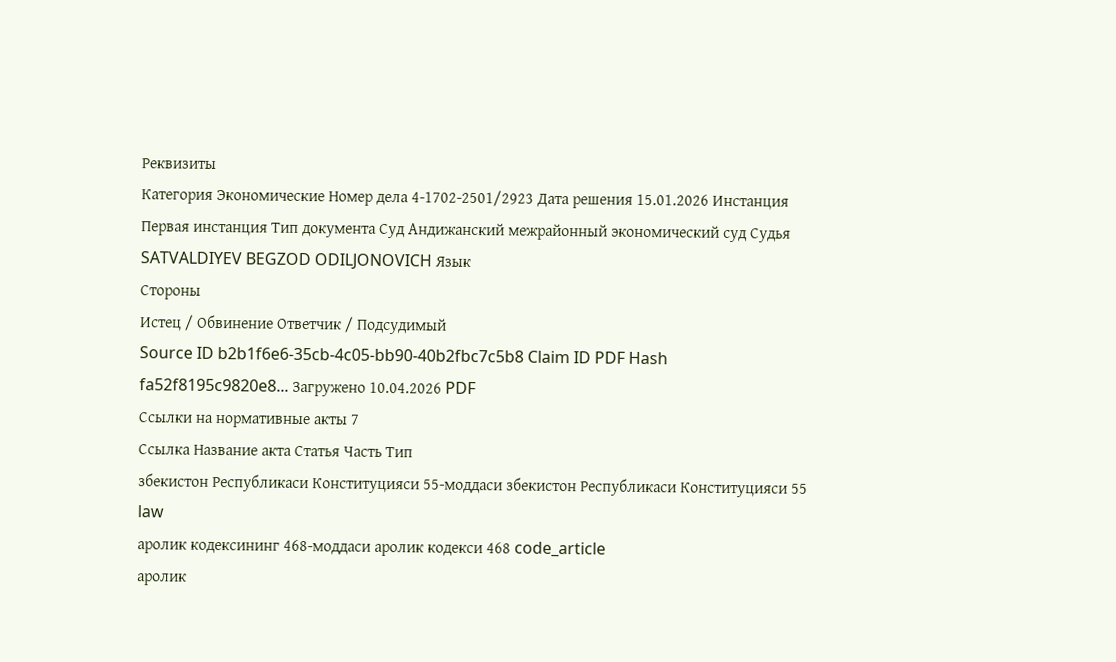Реквизиты
Категория Экономические Номер дела 4-1702-2501/2923 Дата решения 15.01.2026 Инстанция Первая инстанция Тип документа Суд Андижанский межрайонный экономический суд Судья SATVALDIYEV BEGZOD ODILJONOVICH Язык
Стороны
Истец / Обвинение Ответчик / Подсудимый
Source ID b2b1f6e6-35cb-4c05-bb90-40b2fbc7c5b8 Claim ID PDF Hash fa52f8195c9820e8... Загружено 10.04.2026 PDF
Ссылки на нормативные акты 7
Ссылка Название акта Статья Часть Тип
збекистон Республикаси Конституцияси 55-моддаси збекистон Республикаси Конституцияси 55 law
аролик кодексининг 468-моддаси аролик кодекси 468 code_article
аролик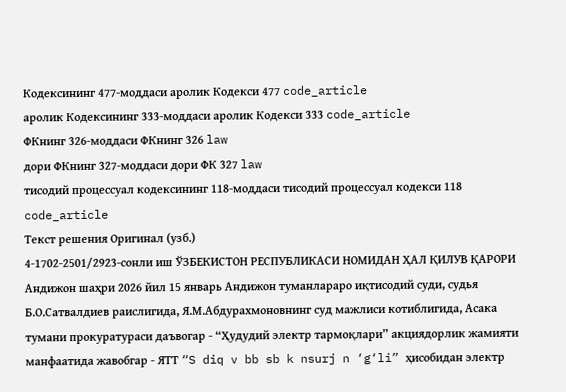Кодексининг 477-моддаси аролик Кодекси 477 code_article
аролик Кодексининг 333-моддаси аролик Кодекси 333 code_article
ФКнинг 326-моддаси ФКнинг 326 law
дори ФКнинг 327-моддаси дори ФК 327 law
тисодий процессуал кодексининг 118-моддаси тисодий процессуал кодекси 118 code_article
Текст решения Оригинал (узб.)
4-1702-2501/2923-сонли иш ЎЗБЕКИСТОН РЕСПУБЛИКАСИ НОМИДАН ҲАЛ ҚИЛУВ ҚАРОРИ Андижон шаҳри 2026 йил 15 январь Андижон туманлараро иқтисодий суди, судья Б.О.Сатвалдиев раислигида, Я.М.Абдурахмоновнинг суд мажлиси котиблигида, Асака тумани прокуратураси даъвогар - “Ҳудудий электр тармоқлари” акциядорлик жамияти манфаатида жавобгар - ЯТТ “S diq v bb sb k nsurj n ‘g‘li” ҳисобидан электр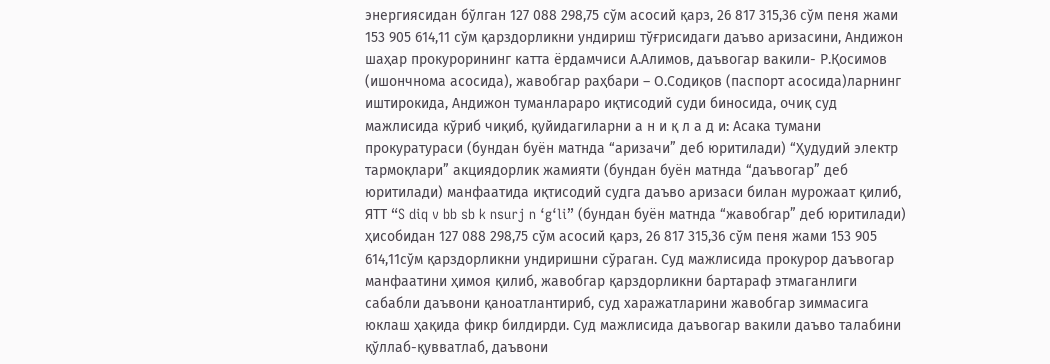энергиясидан бўлган 127 088 298,75 сўм асосий қарз, 26 817 315,36 сўм пеня жами 153 905 614,11 сўм қарздорликни ундириш тўғрисидаги даъво аризасини, Андижон шаҳар прокурорининг катта ёрдамчиси А.Алимов, даъвогар вакили- Р.Қосимов (ишончнома асосида), жавобгар раҳбари – О.Содиқов (паспорт асосида)ларнинг иштирокида, Андижон туманлараро иқтисодий суди биносида, очиқ суд мажлисида кўриб чиқиб, қуйидагиларни а н и қ л а д и: Асака тумани прокуратураси (бундан буён матнда “аризачи” деб юритилади) “Ҳудудий электр тармоқлари” акциядорлик жамияти (бундан буён матнда “даъвогар” деб юритилади) манфаатида иқтисодий судга даъво аризаси билан мурожаат қилиб, ЯТТ “S diq v bb sb k nsurj n ‘g‘li” (бундан буён матнда “жавобгар” деб юритилади) ҳисобидан 127 088 298,75 сўм асосий қарз, 26 817 315,36 сўм пеня жами 153 905 614,11сўм қарздорликни ундиришни сўраган. Суд мажлисида прокурор даъвогар манфаатини ҳимоя қилиб, жавобгар қарздорликни бартараф этмаганлиги сабабли даъвони қаноатлантириб, суд харажатларини жавобгар зиммасига юклаш ҳақида фикр билдирди. Суд мажлисида даъвогар вакили даъво талабини қўллаб-қувватлаб, даъвони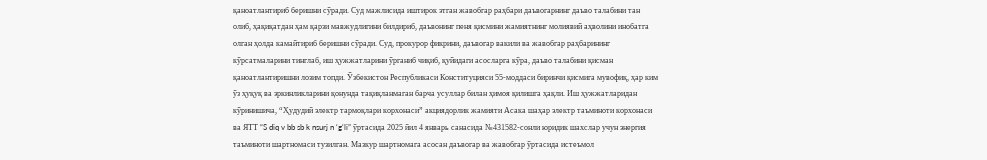қаноатлантириб беришни сўради. Суд мажлисида иштирок этган жавобгар раҳбари даъвогарнинг даъво талабини тан олиб, ҳақиқатдан ҳам қарзи мавжудлигини билдириб, даъвонинг пеня қисмини жамиятнинг молиявий аҳволини инобатга олган ҳолда камайтириб беришни сўради. Суд, прокурор фикрини, даъвогар вакили ва жавобгар раҳбарининг кўрсатмаларини тинглаб, иш ҳужжатларини ўрганиб чиқиб, қуйидаги асосларга кўра, даъво талабини қисман қаноатлантиришни лозим топди. Ўзбекистон Республикаси Конституцияси 55-моддаси биринчи қисмига мувофиқ, ҳар ким ўз ҳуқуқ ва эркинликларини қонунда тақиқланмаган барча усуллар билан ҳимоя қилишга ҳақли. Иш ҳужжатларидан кўринишича, “Ҳудудий электр тармоқлари корхонаси” акциядорлик жамияти Асака шаҳар электр таъминоти корхонаси ва ЯТТ “S diq v bb sb k nsurj n ‘g‘li” ўртасида 2025 йил 4 январь санасида №431582-сонли юридик шахслар учун энергия таъминоти шартномаси тузилган. Мазкур шартномага асосан даъвогар ва жавобгар ўртасида истеъмол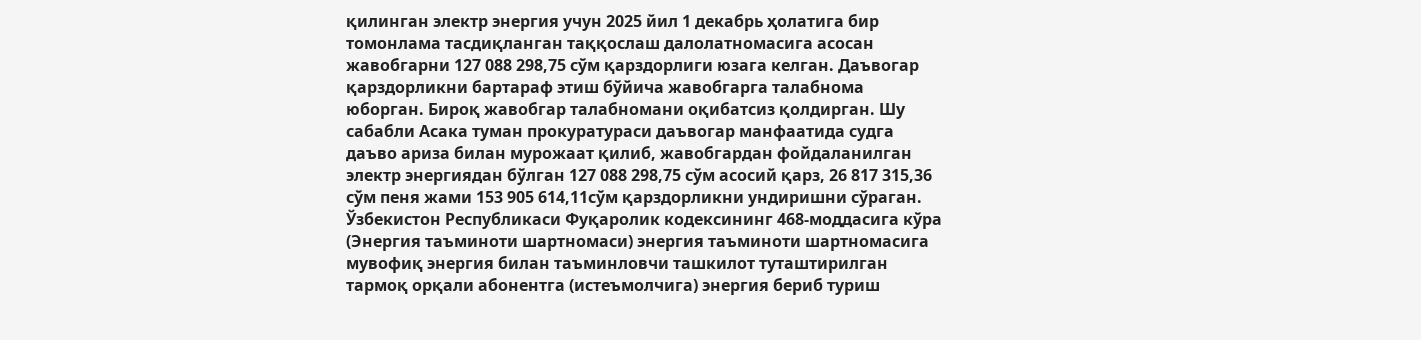қилинган электр энергия учун 2025 йил 1 декабрь ҳолатига бир томонлама тасдиқланган таққослаш далолатномасига асосан жавобгарни 127 088 298,75 сўм қарздорлиги юзага келган. Даъвогар қарздорликни бартараф этиш бўйича жавобгарга талабнома юборган. Бироқ жавобгар талабномани оқибатсиз қолдирган. Шу сабабли Асака туман прокуратураси даъвогар манфаатида судга даъво ариза билан мурожаат қилиб, жавобгардан фойдаланилган электр энергиядан бўлган 127 088 298,75 сўм асосий қарз, 26 817 315,36 сўм пеня жами 153 905 614,11сўм қарздорликни ундиришни сўраган. Ўзбекистон Республикаси Фуқаролик кодексининг 468-моддасига кўра (Энергия таъминоти шартномаси) энергия таъминоти шартномасига мувофиқ энергия билан таъминловчи ташкилот туташтирилган тармоқ орқали абонентга (истеъмолчига) энергия бериб туриш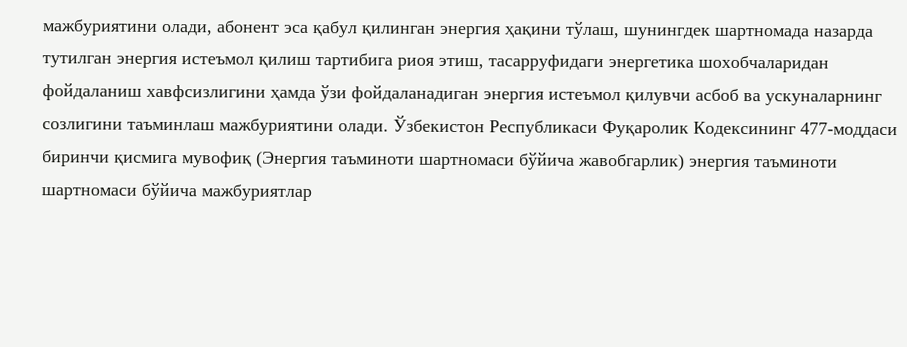мажбуриятини олади, абонент эса қабул қилинган энергия ҳақини тўлаш, шунингдек шартномада назарда тутилган энергия истеъмол қилиш тартибига риоя этиш, тасарруфидаги энергетика шохобчаларидан фойдаланиш хавфсизлигини ҳамда ўзи фойдаланадиган энергия истеъмол қилувчи асбоб ва ускуналарнинг созлигини таъминлаш мажбуриятини олади. Ўзбекистон Республикаси Фуқаролик Кодексининг 477-моддаси биринчи қисмига мувофиқ (Энергия таъминоти шартномаси бўйича жавобгарлик) энергия таъминоти шартномаси бўйича мажбуриятлар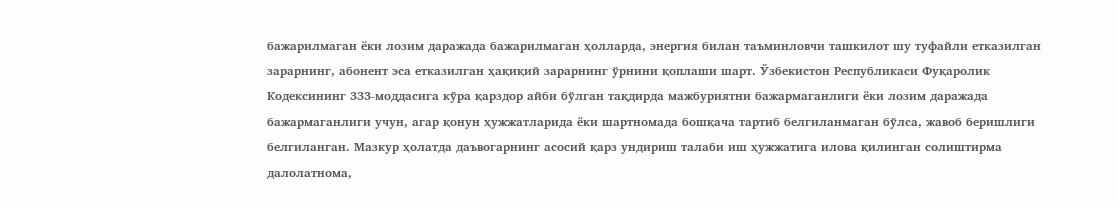бажарилмаган ёки лозим даражада бажарилмаган ҳолларда, энергия билан таъминловчи ташкилот шу туфайли етказилган зарарнинг, абонент эса етказилган ҳақиқий зарарнинг ўрнини қоплаши шарт. Ўзбекистон Республикаси Фуқаролик Кодексининг 333-моддасига кўра қарздор айби бўлган тақдирда мажбуриятни бажармаганлиги ёки лозим даражада бажармаганлиги учун, агар қонун ҳужжатларида ёки шартномада бошқача тартиб белгиланмаган бўлса, жавоб беришлиги белгиланган. Мазкур ҳолатда даъвогарнинг асосий қарз ундириш талаби иш ҳужжатига илова қилинган солиштирма далолатнома,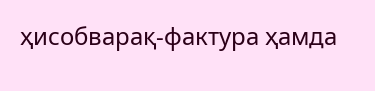ҳисобварақ-фактура ҳамда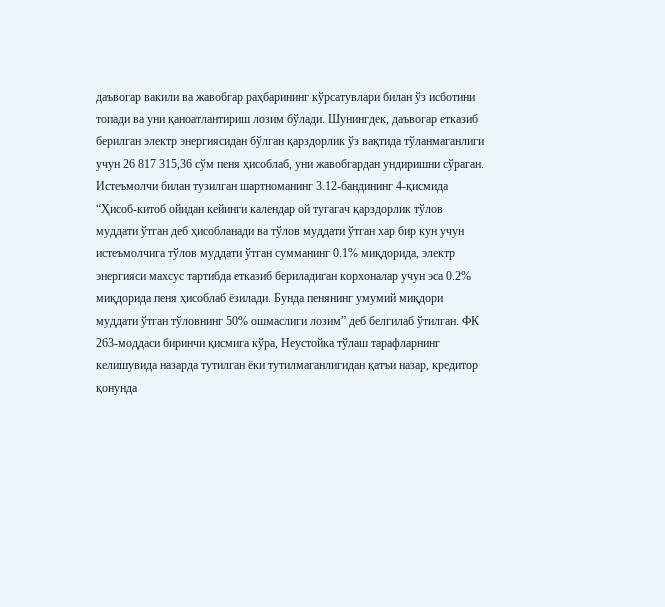даъвогар вакили ва жавобгар раҳбарининг кўрсатувлари билан ўз исботини топади ва уни қаноатлантириш лозим бўлади. Шунингдек, даъвогар етказиб берилган электр энергиясидан бўлган қарздорлик ўз вақтида тўланмаганлиги учун 26 817 315,36 сўм пеня ҳисоблаб, уни жавобгардан ундиришни сўраган. Истеъмолчи билан тузилган шартноманинг 3.12-бандининг 4-қисмида “Ҳисоб-китоб ойидан кейинги календар ой тугагач қарздорлик тўлов муддати ўтган деб ҳисобланади ва тўлов муддати ўтган хар бир кун учун истеъмолчига тўлов муддати ўтган сумманинг 0.1% миқдорида, электр энергияси махсус тартибда етказиб бериладиган корхоналар учун эса 0.2% миқдорида пеня ҳисоблаб ёзилади. Бунда пенянинг умумий миқдори муддати ўтган тўловнинг 50% ошмаслиги лозим” деб белгилаб ўтилган. ФК 263-моддаси биринчи қисмига кўра, Неустойка тўлаш тарафларнинг келишувида назарда тутилган ёки тутилмаганлигидан қатъи назар, кредитор қонунда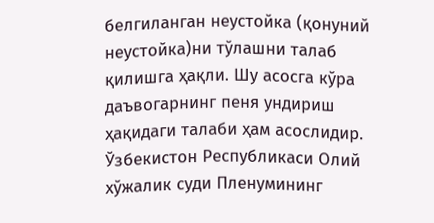белгиланган неустойка (қонуний неустойка)ни тўлашни талаб қилишга ҳақли. Шу асосга кўра даъвогарнинг пеня ундириш ҳақидаги талаби ҳам асослидир. Ўзбекистон Республикаси Олий хўжалик суди Пленумининг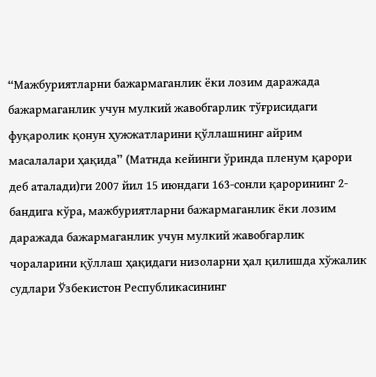“Мажбуриятларни бажармаганлик ёки лозим даражада бажармаганлик учун мулкий жавобгарлик тўғрисидаги фуқаролик қонун ҳужжатларини қўллашнинг айрим масалалари ҳақида” (Матнда кейинги ўринда пленум қарори деб аталади)ги 2007 йил 15 июндаги 163-сонли қарорининг 2-бандига кўра, мажбуриятларни бажармаганлик ёки лозим даражада бажармаганлик учун мулкий жавобгарлик чораларини қўллаш ҳақидаги низоларни ҳал қилишда хўжалик судлари Ўзбекистон Республикасининг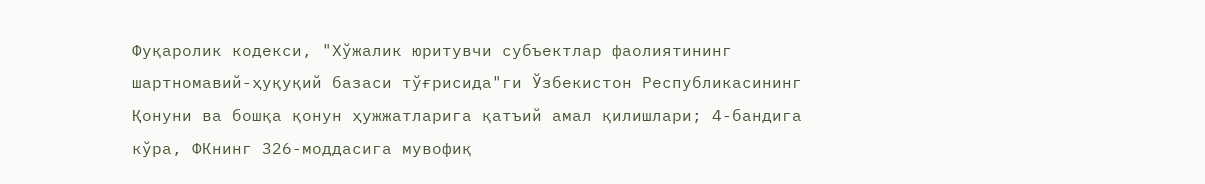Фуқаролик кодекси, "Хўжалик юритувчи субъектлар фаолиятининг шартномавий-ҳуқуқий базаси тўғрисида"ги Ўзбекистон Республикасининг Қонуни ва бошқа қонун ҳужжатларига қатъий амал қилишлари; 4-бандига кўра, ФКнинг 326-моддасига мувофиқ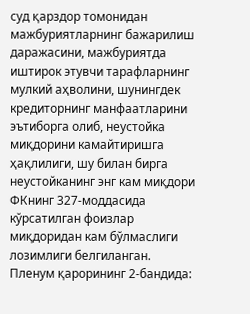суд қарздор томонидан мажбуриятларнинг бажарилиш даражасини, мажбуриятда иштирок этувчи тарафларнинг мулкий аҳволини, шунингдек кредиторнинг манфаатларини эътиборга олиб, неустойка миқдорини камайтиришга ҳақлилиги, шу билан бирга неустойканинг энг кам миқдори ФКнинг 327-моддасида кўрсатилган фоизлар миқдоридан кам бўлмаслиги лозимлиги белгиланган. Пленум қарорининг 2-бандида: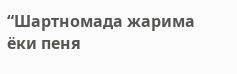“Шартномада жарима ёки пеня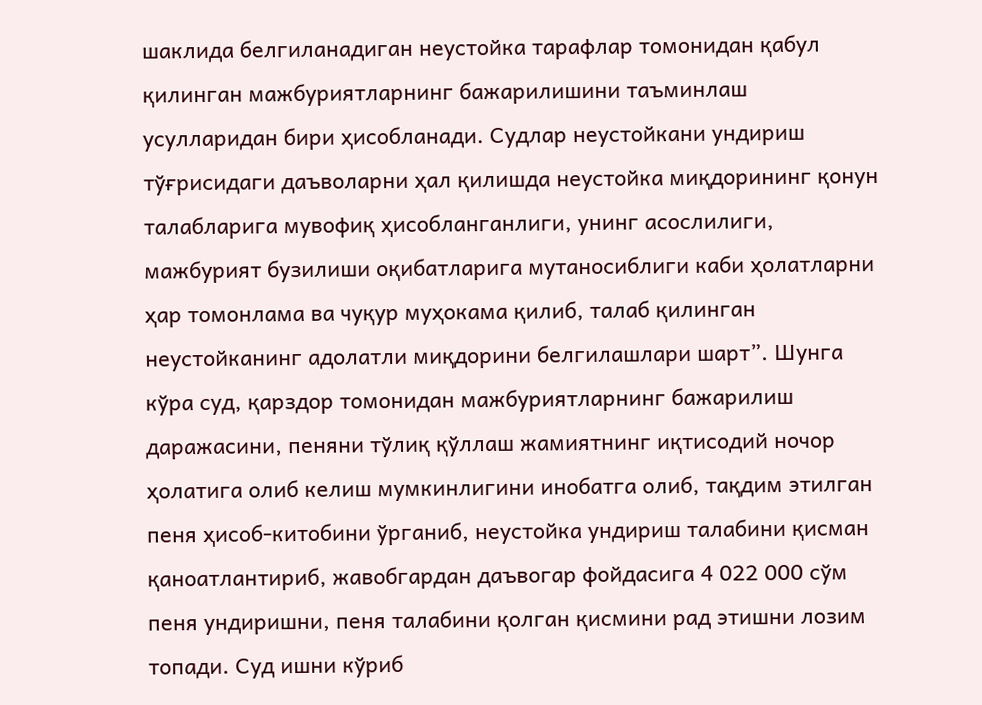шаклида белгиланадиган неустойка тарафлар томонидан қабул қилинган мажбуриятларнинг бажарилишини таъминлаш усулларидан бири ҳисобланади. Судлар неустойкани ундириш тўғрисидаги даъволарни ҳал қилишда неустойка миқдорининг қонун талабларига мувофиқ ҳисобланганлиги, унинг асослилиги, мажбурият бузилиши оқибатларига мутаносиблиги каби ҳолатларни ҳар томонлама ва чуқур муҳокама қилиб, талаб қилинган неустойканинг адолатли миқдорини белгилашлари шарт”. Шунга кўра суд, қарздор томонидан мажбуриятларнинг бажарилиш даражасини, пеняни тўлиқ қўллаш жамиятнинг иқтисодий ночор ҳолатига олиб келиш мумкинлигини инобатга олиб, тақдим этилган пеня ҳисоб-китобини ўрганиб, неустойка ундириш талабини қисман қаноатлантириб, жавобгардан даъвогар фойдасига 4 022 000 сўм пеня ундиришни, пеня талабини қолган қисмини рад этишни лозим топади. Суд ишни кўриб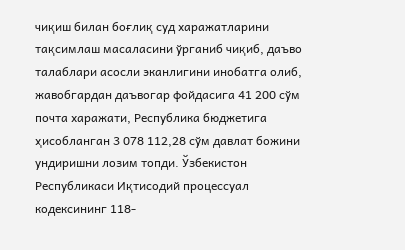чиқиш билан боғлиқ суд харажатларини тақсимлаш масаласини ўрганиб чиқиб, даъво талаблари асосли эканлигини инобатга олиб, жавобгардан даъвогар фойдасига 41 200 сўм почта харажати, Республика бюджетига ҳисобланган 3 078 112,28 сўм давлат божини ундиришни лозим топди. Ўзбекистон Республикаси Иқтисодий процессуал кодексининг 118-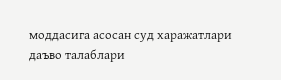моддасига асосан суд харажатлари даъво талаблари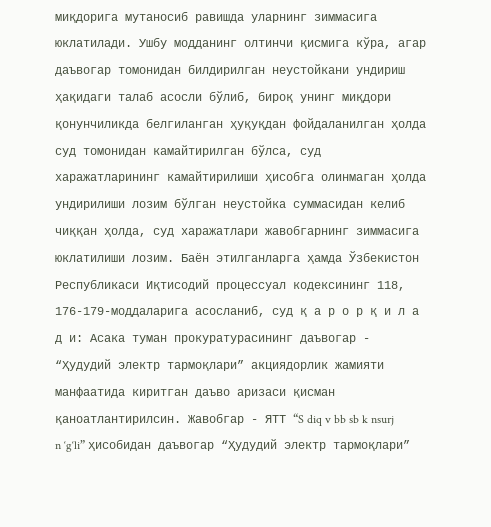миқдорига мутаносиб равишда уларнинг зиммасига юклатилади. Ушбу модданинг олтинчи қисмига кўра, агар даъвогар томонидан билдирилган неустойкани ундириш ҳақидаги талаб асосли бўлиб, бироқ унинг миқдори қонунчиликда белгиланган ҳуқуқдан фойдаланилган ҳолда суд томонидан камайтирилган бўлса, суд харажатларининг камайтирилиши ҳисобга олинмаган ҳолда ундирилиши лозим бўлган неустойка суммасидан келиб чиққан ҳолда, суд харажатлари жавобгарнинг зиммасига юклатилиши лозим. Баён этилганларга ҳамда Ўзбекистон Республикаси Иқтисодий процессуал кодексининг 118, 176-179-моддаларига асосланиб, суд қ а р о р қ и л а д и: Асака туман прокуратурасининг даъвогар - “Ҳудудий электр тармоқлари” акциядорлик жамияти манфаатида киритган даъво аризаси қисман қаноатлантирилсин. Жавобгар - ЯТТ “S diq v bb sb k nsurj n ‘g‘li” ҳисобидан даъвогар “Ҳудудий электр тармоқлари”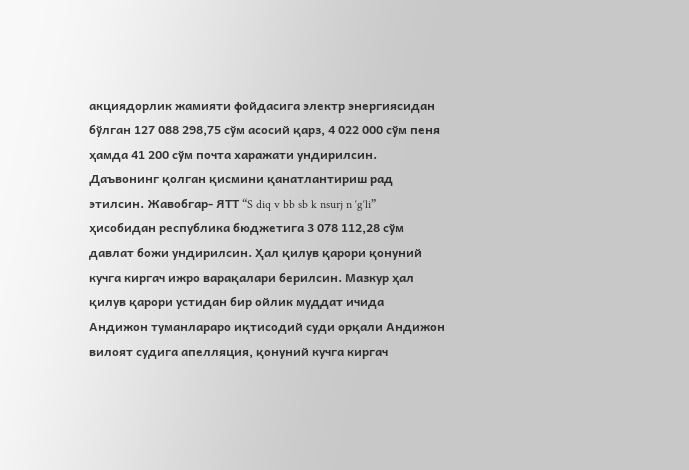акциядорлик жамияти фойдасига электр энергиясидан бўлган 127 088 298,75 сўм асосий қарз, 4 022 000 сўм пеня ҳамда 41 200 сўм почта харажати ундирилсин. Даъвонинг қолган қисмини қанатлантириш рад этилсин. Жавобгар- ЯТТ “S diq v bb sb k nsurj n ‘g‘li” ҳисобидан республика бюджетига 3 078 112,28 сўм давлат божи ундирилсин. Ҳал қилув қарори қонуний кучга киргач ижро варақалари берилсин. Мазкур ҳал қилув қарори устидан бир ойлик муддат ичида Андижон туманлараро иқтисодий суди орқали Андижон вилоят судига апелляция, қонуний кучга киргач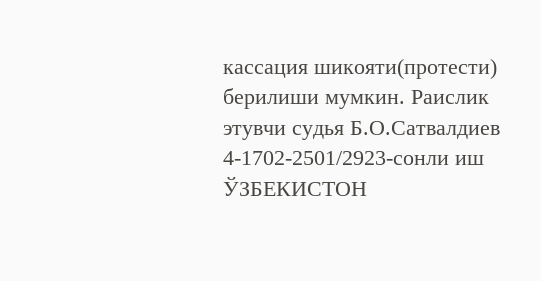кассация шикояти(протести) берилиши мумкин. Раислик этувчи судья Б.О.Сатвалдиев 4-1702-2501/2923-сонли иш ЎЗБЕКИСТОН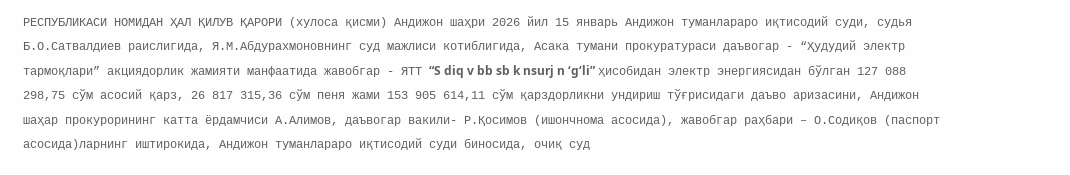РЕСПУБЛИКАСИ НОМИДАН ҲАЛ ҚИЛУВ ҚАРОРИ (хулоса қисми) Андижон шаҳри 2026 йил 15 январь Андижон туманлараро иқтисодий суди, судья Б.О.Сатвалдиев раислигида, Я.М.Абдурахмоновнинг суд мажлиси котиблигида, Асака тумани прокуратураси даъвогар - “Ҳудудий электр тармоқлари” акциядорлик жамияти манфаатида жавобгар - ЯТТ “S diq v bb sb k nsurj n ‘g‘li” ҳисобидан электр энергиясидан бўлган 127 088 298,75 сўм асосий қарз, 26 817 315,36 сўм пеня жами 153 905 614,11 сўм қарздорликни ундириш тўғрисидаги даъво аризасини, Андижон шаҳар прокурорининг катта ёрдамчиси А.Алимов, даъвогар вакили- Р.Қосимов (ишончнома асосида), жавобгар раҳбари – О.Содиқов (паспорт асосида)ларнинг иштирокида, Андижон туманлараро иқтисодий суди биносида, очиқ суд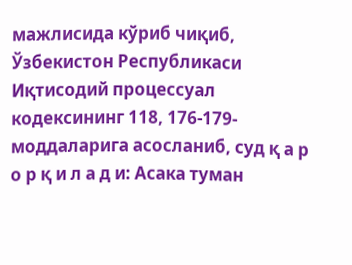мажлисида кўриб чиқиб, Ўзбекистон Республикаси Иқтисодий процессуал кодексининг 118, 176-179-моддаларига асосланиб, суд қ а р о р қ и л а д и: Асака туман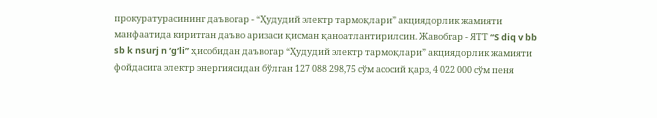прокуратурасининг даъвогар - “Ҳудудий электр тармоқлари” акциядорлик жамияти манфаатида киритган даъво аризаси қисман қаноатлантирилсин. Жавобгар - ЯТТ “S diq v bb sb k nsurj n ‘g‘li” ҳисобидан даъвогар “Ҳудудий электр тармоқлари” акциядорлик жамияти фойдасига электр энергиясидан бўлган 127 088 298,75 сўм асосий қарз, 4 022 000 сўм пеня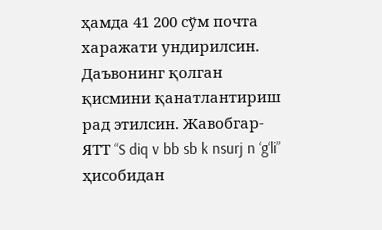ҳамда 41 200 сўм почта харажати ундирилсин. Даъвонинг қолган қисмини қанатлантириш рад этилсин. Жавобгар- ЯТТ “S diq v bb sb k nsurj n ‘g‘li” ҳисобидан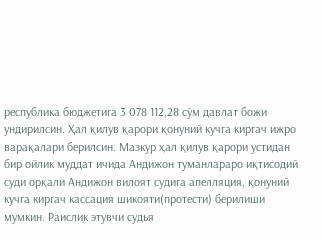республика бюджетига 3 078 112,28 сўм давлат божи ундирилсин. Ҳал қилув қарори қонуний кучга киргач ижро варақалари берилсин. Мазкур ҳал қилув қарори устидан бир ойлик муддат ичида Андижон туманлараро иқтисодий суди орқали Андижон вилоят судига апелляция, қонуний кучга киргач кассация шикояти(протести) берилиши мумкин. Раислик этувчи судья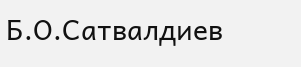Б.О.Сатвалдиев